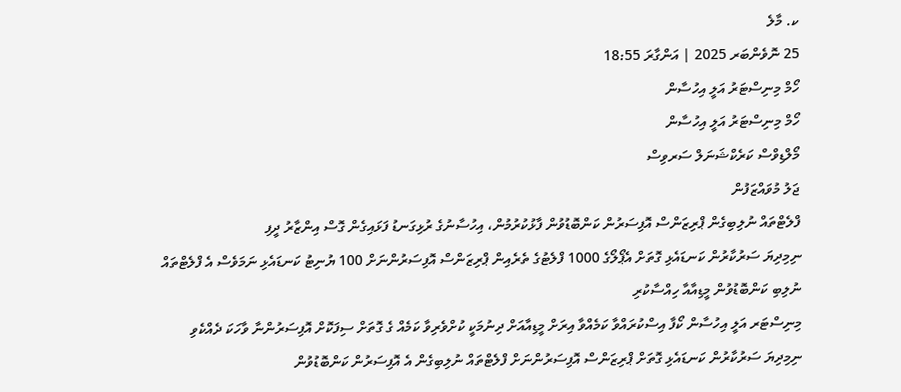ކ. މާލެ
25 ނޮވެންބަރ 2025 | އަންގާރަ 18:55
ހޯމް މިނިސްޓަރު އަލީ އިހުސާން
ހޯމް މިނިސްޓަރު އަލީ އިހުސާން
މޯލްޑިވްސް ކަރެކްޝަނަލް ސަރވިސް
ޖަލު މުވައްޒަފުން
ފްލެޓްތައް ނުލިބިގެން ޕްރިޒަންސް އޮފިސަރުން ކަންބޮޑުވުން ފާޅުކުރުމުން، އިހުސާނުގެ ރުޅިގަނޑު ފަޅައިގެން ގޮސް އިންޒާރު ދީފި
ނިމިދިޔަ ސަރުކާރުން ކަނޑައެޅި ގޮތަށް އެޕޯލޯގެ 1000 ފްލެޓުގެ ތެރެއިން ޕްރިޒަންސް އޮފިސަރުންނަށް 100 ޔުނިޓު ކަނޑައެޅި ނަމަވެސް އެ ފްލެޓްތައް ނުލިބި ކަންބޮޑުވުން މީޑިއާއާ ހިއްސާކުރި
މިނިސްޓަރ އަލީ އިހުސާން ކޯފާ އިސްކުރައްވާ ކަމެއްވާ އިރަށް މީޑިއާއަށް ދިނުމަކީ ކުށްވެރިވާ ކަމެއް ގެ ގޮތަށް ސިފަކޮށް އޮފިސަރުންނާ ވާހަކަ ދެއްކެވި
ނިމިދިޔަ ސަރުކާރުން ކަނޑައެޅި ގޮތަށް ޕްރިޒަންސް އޮފިސަރުންނަށް ފްލެޓްތައް ނުލިބިގެން އެ އޮފިސަރުން ކަންބޮޑުވުން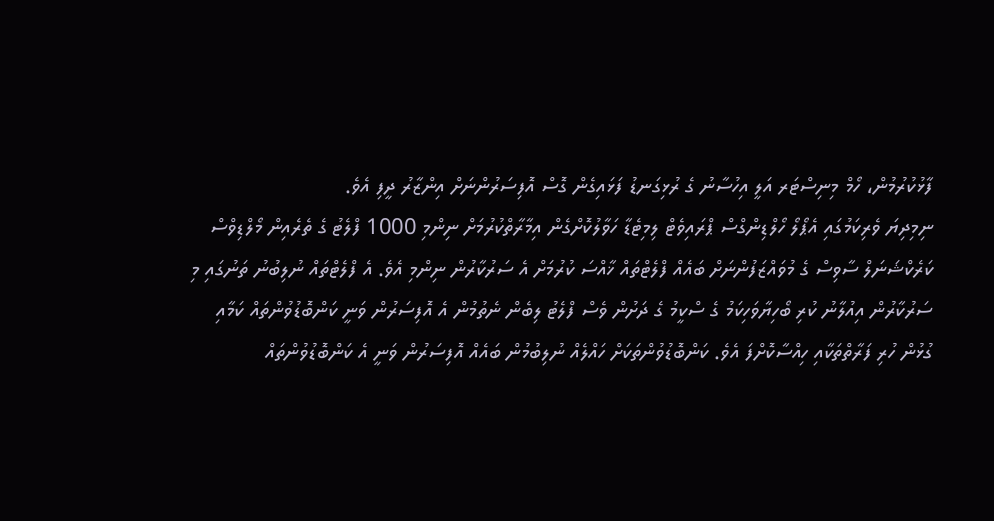ފާޅުކުރުމުން، ހޯމް މިނިސްޓަރ އަލީ އިހުސާނު ގެ ރުޅިގަނޑު ފަޅައިގެން ގޮސް އޮފިސަރުންނަށް އިންޒާރު ދީފި އެވެ.
ނިމިދިޔަ ވެރިކަމުގައި އެޕޯލޯ ހޯލްޑިންގްސް ޕްރައިވެޓް ލިމިޓެޑާ ހަވާލުކޮށްގެން އިމާރާތްކުރުމަށް ނިންމި 1000 ފްލެޓު ގެ ތެރެއިން މޯލްޑިވްސް ކަރެކްޝަނަލް ސާވިސް ގެ މުވައްޒަފުންނަށް ބައެއް ފްލެޓްތައް ޚާއްސަ ކުރުމަށް އެ ސަރުކާރުން ނިންމި އެވެ. އެ ފްލެޓްތައް ނުލިބުނު ތަނުގައި މި ސަރުކާރުން އިއުލާނު ކުރި ބޯހިޔާވަހިކަމު ގެ ސްކީމު ގެ ދަށުން ވެސް ފްލެޓު ލިބެން ނެތުމުން އެ އޮފިސަރުން ވަނީ ކަންބޮޑުވުންތައް ކަމާއި ގުޅުން ހުރި ފަރާތްތަކާއި ހިއްސާކޮށްފަ އެވެ. ކަންބޮޑުވުންތަކަށް ހައްލެއް ނުލިބުމުން ބައެއް އޮފިސަރުން ވަނީ އެ ކަންބޮޑުވުންތައް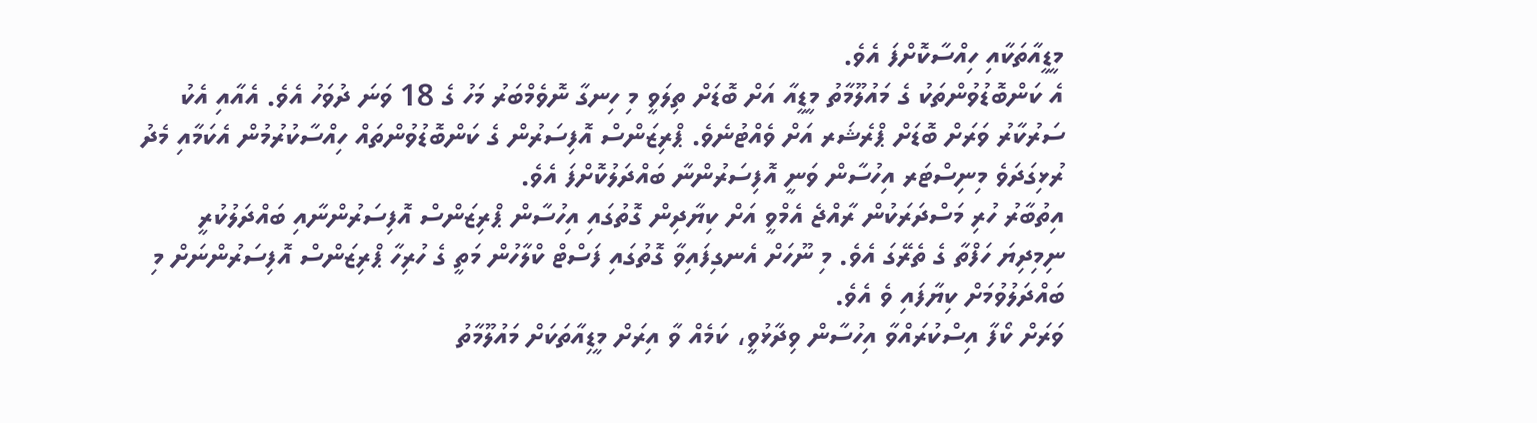މީޑީއާތަކާއި ހިއްސާކޮށްފަ އެވެ.
އެ ކަންބޮޑުވުންތަކު ގެ މައުލޫމާތު މީޑީއާ އަށް ބޮޑަށް ތިލަވީ މި ހިނގާ ނޮވެމްބަރު މަހު ގެ 18 ވަނަ ދުވަހު އެވެ. އެއާއި އެކު ސަރުކާރު ވަރަށް ބޮޑަށް ޕްރެޝަރ އަށް ވެއްޓުނެވެ. ޕްރިޒަންސް އޮފިސަރުން ގެ ކަންބޮޑުވުންތައް ހިއްސާކުރުމުން އެކަމާއި މެދު ރުޅިގަދަވެ މިނިސްޓަރ އިހުސާން ވަނީ އޮފިސަރުންނާ ބައްދަލުކޮށްފަ އެވެ.
އިތުބާރު ހުރި މަސްދަރަކުން ރާއްޖެ އެމްވީ އަށް ކިޔާދިން ގޮތުގައި އިހުސާން ޕްރިޒަންސް އޮފިސަރުންނާއި ބައްދަލުކުރީ ނިމިދިޔަ ހަފްތާ ގެ ތެރޭގަ އެވެ. މި ނޫހަށް އެނގިފައިވާ ގޮތުގައި ފަސްޓް ކްލާހުން މަތީ ގެ ހުރިހާ ޕްރިޒަންސް އޮފިސަރުންނަށް މި ބައްދަލުވުމަށް ކިޔާފައި ވެ އެވެ.
ވަރަށް ކޯފާ އިސްކުރައްވާ އިހުސާން ވިދާޅުވީ، ކަމެއް ވާ އިރަށް މީޑިއާތަކަށް މައުލޫމާތު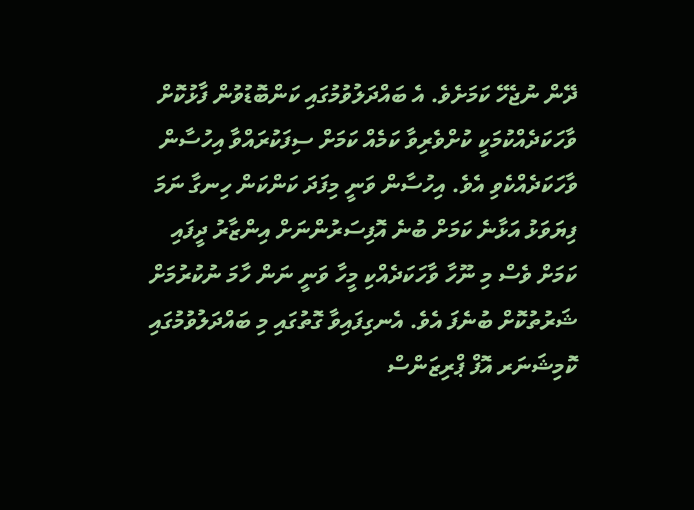ދޭން ނުޖެހޭ ކަމަށެވެ. އެ ބައްދަލުވުމުގައި ކަންބޮޑުވުން ފާޅުކޮށް ވާހަކަދެއްކުމަކީ ކުށްވެރިވާ ކަމެއް ކަމަށް ސިފަކުރައްވާ އިހުސާން ވާހަކަދެއްކެވި އެވެ. އިހުސާން ވަނީ މިފަދަ ކަންކަން ހިނގާ ނަމަ ފިޔަވަޅު އަޅާނެ ކަމަށް ބުނެ އޮފިސަރުންނަށް އިންޒާރު ދީފައި ކަމަށް ވެސް މި ނޫހާ ވާހަކަދެއްކި މީހާ ވަނީ ނަން ހާމަ ނުކުރުމަށް ޝަރުތުކޮށް ބުނެފަ އެވެ. އެނގިފައިވާ ގޮތުގައި މި ބައްދަލުވުމުގައި ކޮމިޝަނަރ އޮފް ޕްރިޒަންސް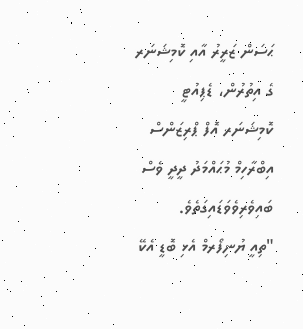ޙަސަން ޒަރީރު އާއި ކޮމިޝަނަރ ގެ އިތުރުން، ޑެޕިއުޓީ ކޮމިޝަނަރ އޮފް ޕްރިޒަންސް އިބްރާހިމް މުޙައްމަދު ދީދީ ވެސް ބައިވެރިވެވަޑައިގަތެވެ.
"ތިއީ ޔުނިފޯރމް އެޅި ބޮޑީ އެކޭ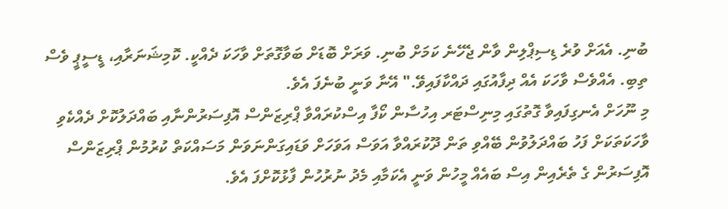ބުނި. އެއަށް ވުރެ ޑިސިޕްލިން ވާން ޖެހޭނެ ކަމަށް ބުނި. ވަރަށް ބޮޑަށް ބަވާގޮތަށް ވާހަކަ ދެއްކީ. ކޮމިޝަނަރާއި، ޑީސީޕީ ވެސް ތިބި. އެއްވެސް ވާހަކަ އެއް ދިފާއުގައި ދައްކާފައިވޭ." އޭނާ ވަނީ ބުނެފަ އެވެ.
މި ނޫހަށް އެނގިފައިވާ ގޮތުގައި މިނިސްޓަރ އިހުސާން ކޯފާ އިސްކުރައްވާ ޕްރިޒަންސް އޮފިސަރުންނާއި ބައްދަލުކޮށް ދެއްކެވި ވާހަކަތަކަށް ފަހު ބައްދަލުވުން ބޭއްވި ތަން ދޫކުރައްވާ އަވަސް އަވަހަށް ވަޑައިގަންނަވަން މަސައްކަތް ކުރުމުން ޕްރިޒަންސް އޮފިސަރުން ގެ ތެރެއިން އިސް ބައެއް މީހުން ވަނީ އެކަމާއި މެދު ނުރުހުން ފާޅުކޮށްފަ އެވެ.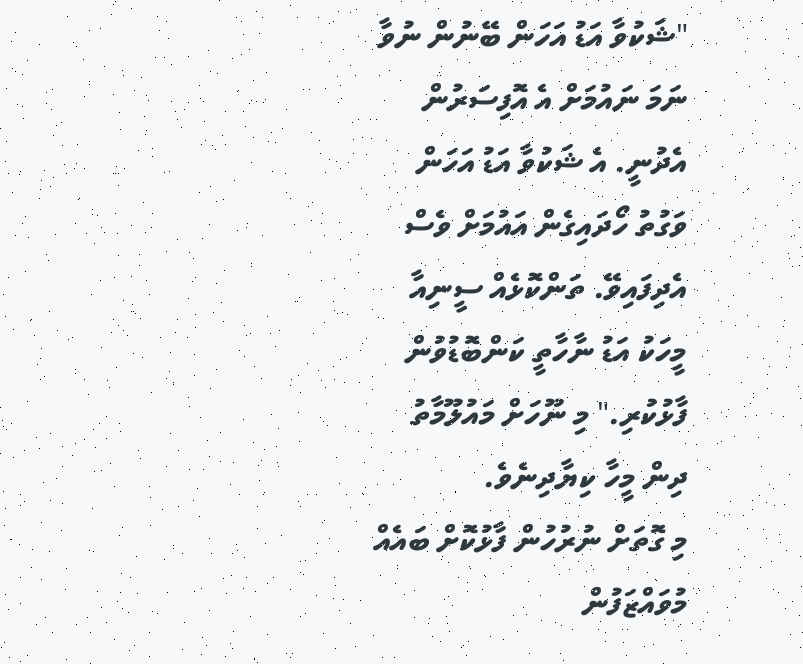"ޝަކުވާ އަޑު އަހަން ބޭނުން ނުވާ ނަމަ ނައުމަށް އެ އޮފިސަރުން އެދުނީ. އެ ޝަކުވާ އަޑު އަހަން ވަގުތު ހޯދައިގެން އައުމަށް ވެސް އެދިފައިވޭ. ތަންކޮޅެއް ސީނިއާ މީހަކު އަޑު ނާހާތީ ކަންބޮޑުވުން ފާޅުކުރި." މި ނޫހަށް މައުލޫމާތު ދިން މީހާ ކިޔާދިނެވެ.
މި ގޮތަށް ނުރުހުން ފާޅުކޮށް ބައެއް މުވައްޒަފުން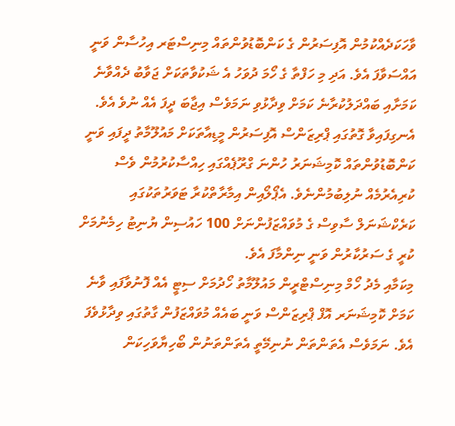ވާހަކަދެއްކުމުން އޮފިސަރުން ގެ ކަންބޮޑުވުންތައް މިނިސްޓަރ އިހުސާން ވަނީ އައްސަވާފަ އެވެ. އަދި މި ހަފްތާ ގެ ހޯމަ ދުވަހު އެ ޝަކުވާތަކަށް ޖަވާބު ދެއްވާނެ ކަމަށާއި ބައްދަލުކުރާނެ ކަމަށް ވިދާޅުވި ނަމަވެސް އިޖާބަ ދީފަ އެއް ނުވެ އެވެ.
އެނގިފައިވާ ގޮތުގައި ޕްރިޒަންސް އޮފިސަރުން މީޑިއާތަކަށް މައުލޫމާތު ދީފައި ވަނީ ކަންބޮޑުވުންތައް ކޮމިޝަނަރު ހުންނަ ގްރޫޕެއްގައި ހިއްސާކުރުމުން ވެސް ކުރިއެރުމެއް ނުލިބުމުންނެވެ. އެޕޯލޯއިން އިމާރާތްކުރާ ޓަވަރުތަކުގައި ކަރެކްޝަނަލް ސާވިސް ގެ މުވައްޒަފުންނަށް 100 ހައުސިން ޔުނިޓު ހިމެނުމަށް ކުރީ ގެ ސަރުކާރުން ވަނީ ނިންމާފަ އެވެ.
މިކަމާއި މެދު ހޯމް މިނިސްޓްރީން މައުލޫމާތު ހޯދުމަށް ސިޓީ އެއް ފޮނުވާފައި ވާނެ ކަމަށް ކޮމިޝަނަރ އޮފް ޕްރިޒަންސް ވަނީ ބައެއް މުވައްޒަފުން ގާތުގައި ވިދާޅުވެފަ އެވެ. ނަމަވެސް އެތަންތަން ނުނިމޭތީ އެތަންތަނުން ބޯހިޔާވަހިކަން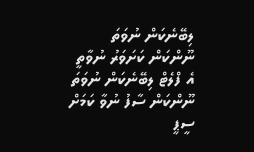ލިބޭނެކަން ނުވަތަ ނޫންކަން ކަށަވަރު ނުވާތީ އެ ފްލެޓް ލިބޭނެކަން ނުވަތަ ނޫންކަން ސާފު ނުވާ ކަމަށް ސީޕީ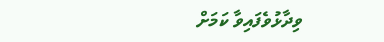ވިދާޅުވެފައިވާ ކަމަށް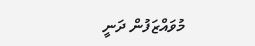މުވައްޒަފުން ދަނީ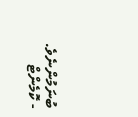ބުނަމުންނެވެ.
- ކޮމެންޓް